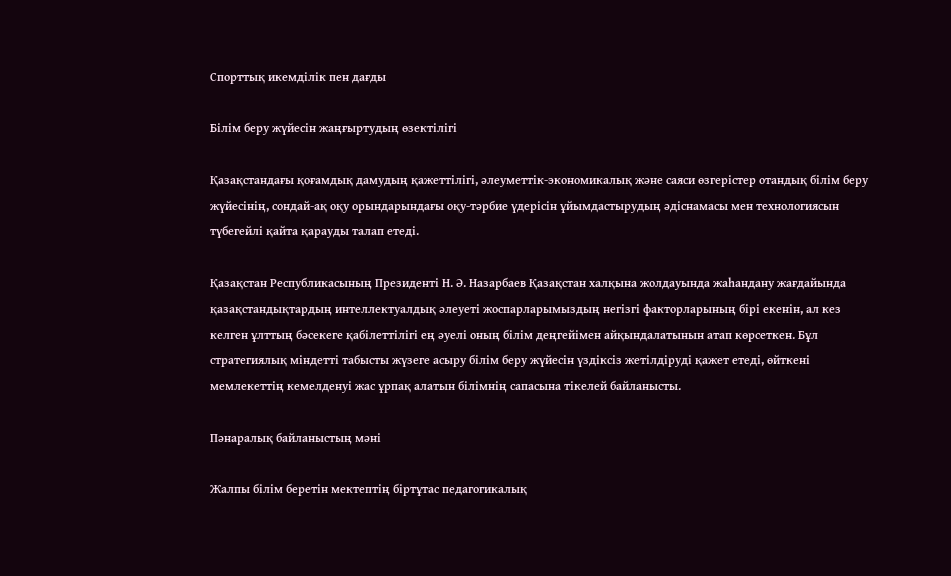Спорттық икемділік пен дағды

Білім беру жүйесін жаңғыртудың өзектілігі

Қазақстандағы қоғамдық дамудың қажеттілігі, әлеуметтік-экономикалық және саяси өзгерістер отандық білім беру жүйесінің, сондай-ақ оқу орындарындағы оқу-тәрбие үдерісін ұйымдастырудың әдіснамасы мен технологиясын түбегейлі қайта қарауды талап етеді.

Қазақстан Республикасының Президенті Н. Ә. Назарбаев Қазақстан халқына жолдауында жаһандану жағдайында қазақстандықтардың интеллектуалдық әлеуеті жоспарларымыздың негізгі факторларының бірі екенін, ал кез келген ұлттың бәсекеге қабілеттілігі ең әуелі оның білім деңгейімен айқындалатынын атап көрсеткен. Бұл стратегиялық міндетті табысты жүзеге асыру білім беру жүйесін үздіксіз жетілдіруді қажет етеді, өйткені мемлекеттің кемелденуі жас ұрпақ алатын білімнің сапасына тікелей байланысты.

Пәнаралық байланыстың мәні

Жалпы білім беретін мектептің біртұтас педагогикалық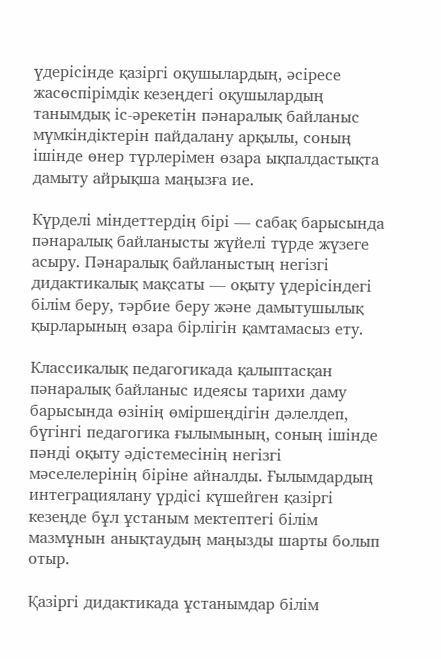үдерісінде қазіргі оқушылардың, әсіресе жасөспірімдік кезеңдегі оқушылардың танымдық іс-әрекетін пәнаралық байланыс мүмкіндіктерін пайдалану арқылы, соның ішінде өнер түрлерімен өзара ықпалдастықта дамыту айрықша маңызға ие.

Күрделі міндеттердің бірі — сабақ барысында пәнаралық байланысты жүйелі түрде жүзеге асыру. Пәнаралық байланыстың негізгі дидактикалық мақсаты — оқыту үдерісіндегі білім беру, тәрбие беру және дамытушылық қырларының өзара бірлігін қамтамасыз ету.

Классикалық педагогикада қалыптасқан пәнаралық байланыс идеясы тарихи даму барысында өзінің өміршеңдігін дәлелдеп, бүгінгі педагогика ғылымының, соның ішінде пәнді оқыту әдістемесінің негізгі мәселелерінің біріне айналды. Ғылымдардың интеграциялану үрдісі күшейген қазіргі кезеңде бұл ұстаным мектептегі білім мазмұнын анықтаудың маңызды шарты болып отыр.

Қазіргі дидактикада ұстанымдар білім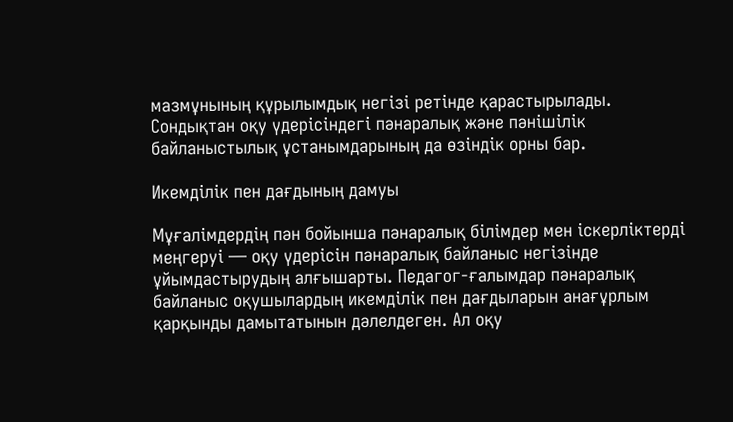мазмұнының құрылымдық негізі ретінде қарастырылады. Сондықтан оқу үдерісіндегі пәнаралық және пәнішілік байланыстылық ұстанымдарының да өзіндік орны бар.

Икемділік пен дағдының дамуы

Мұғалімдердің пән бойынша пәнаралық білімдер мен іскерліктерді меңгеруі — оқу үдерісін пәнаралық байланыс негізінде ұйымдастырудың алғышарты. Педагог-ғалымдар пәнаралық байланыс оқушылардың икемділік пен дағдыларын анағұрлым қарқынды дамытатынын дәлелдеген. Ал оқу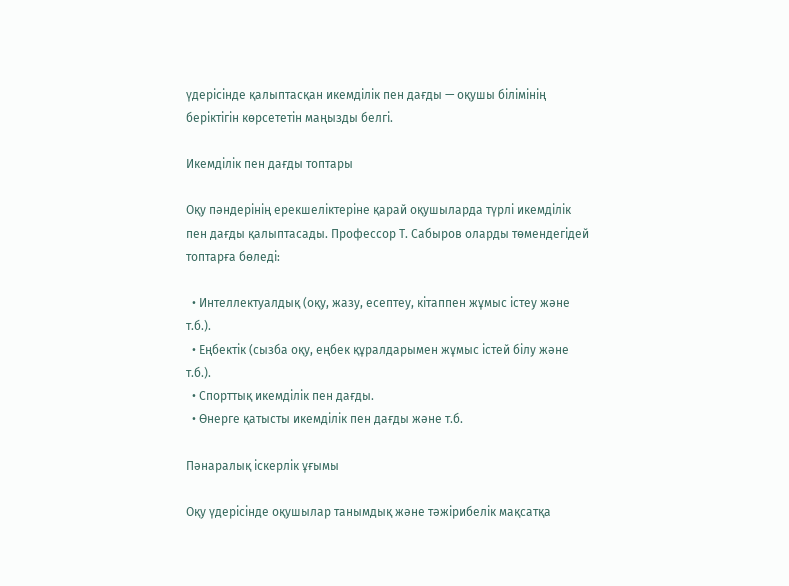үдерісінде қалыптасқан икемділік пен дағды — оқушы білімінің беріктігін көрсететін маңызды белгі.

Икемділік пен дағды топтары

Оқу пәндерінің ерекшеліктеріне қарай оқушыларда түрлі икемділік пен дағды қалыптасады. Профессор Т. Сабыров оларды төмендегідей топтарға бөледі:

  • Интеллектуалдық (оқу, жазу, есептеу, кітаппен жұмыс істеу және т.б.).
  • Еңбектік (сызба оқу, еңбек құралдарымен жұмыс істей білу және т.б.).
  • Спорттық икемділік пен дағды.
  • Өнерге қатысты икемділік пен дағды және т.б.

Пәнаралық іскерлік ұғымы

Оқу үдерісінде оқушылар танымдық және тәжірибелік мақсатқа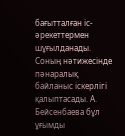бағытталған іс-әрекеттермен шұғылданады. Соның нәтижесінде пәнаралық байланыс іскерлігі қалыптасады. А. Бейсенбаева бұл ұғымды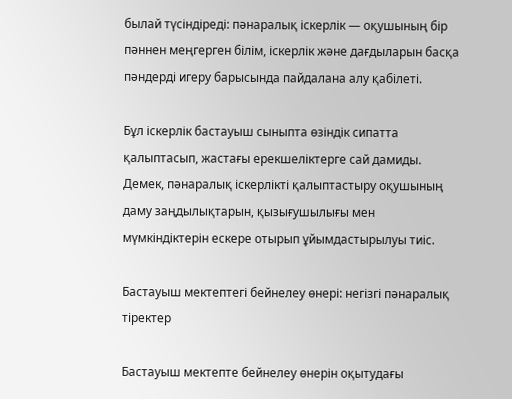былай түсіндіреді: пәнаралық іскерлік — оқушының бір пәннен меңгерген білім, іскерлік және дағдыларын басқа пәндерді игеру барысында пайдалана алу қабілеті.

Бұл іскерлік бастауыш сыныпта өзіндік сипатта қалыптасып, жастағы ерекшеліктерге сай дамиды. Демек, пәнаралық іскерлікті қалыптастыру оқушының даму заңдылықтарын, қызығушылығы мен мүмкіндіктерін ескере отырып ұйымдастырылуы тиіс.

Бастауыш мектептегі бейнелеу өнері: негізгі пәнаралық тіректер

Бастауыш мектепте бейнелеу өнерін оқытудағы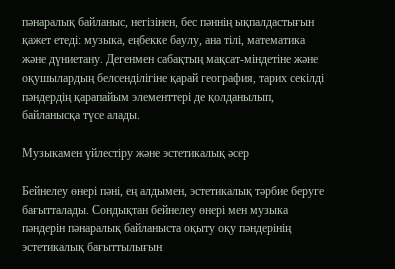пәнаралық байланыс, негізінен, бес пәннің ықпалдастығын қажет етеді: музыка, еңбекке баулу, ана тілі, математика және дүниетану. Дегенмен сабақтың мақсат-міндетіне және оқушылардың белсенділігіне қарай география, тарих секілді пәндердің қарапайым элементтері де қолданылып, байланысқа түсе алады.

Музыкамен үйлестіру және эстетикалық әсер

Бейнелеу өнері пәні, ең алдымен, эстетикалық тәрбие беруге бағытталады. Сондықтан бейнелеу өнері мен музыка пәндерін пәнаралық байланыста оқыту оқу пәндерінің эстетикалық бағыттылығын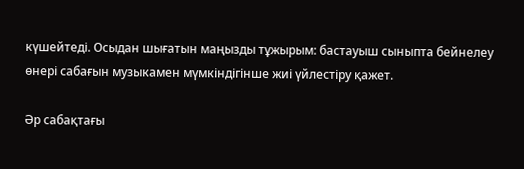күшейтеді. Осыдан шығатын маңызды тұжырым: бастауыш сыныпта бейнелеу өнері сабағын музыкамен мүмкіндігінше жиі үйлестіру қажет.

Әр сабақтағы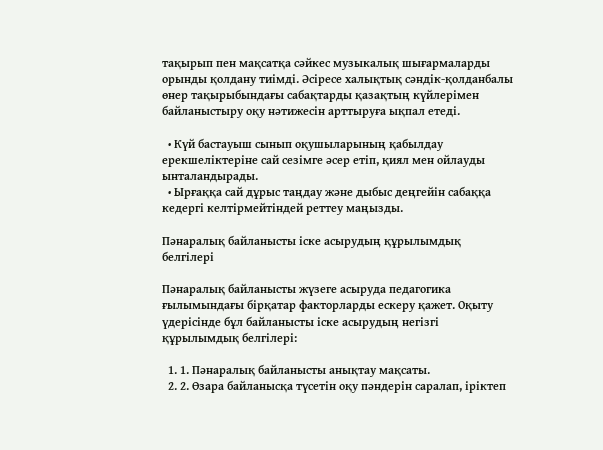тақырып пен мақсатқа сәйкес музыкалық шығармаларды орынды қолдану тиімді. Әсіресе халықтық сәндік-қолданбалы өнер тақырыбындағы сабақтарды қазақтың күйлерімен байланыстыру оқу нәтижесін арттыруға ықпал етеді.

  • Күй бастауыш сынып оқушыларының қабылдау ерекшеліктеріне сай сезімге әсер етіп, қиял мен ойлауды ынталандырады.
  • Ырғаққа сай дұрыс таңдау және дыбыс деңгейін сабаққа кедергі келтірмейтіндей реттеу маңызды.

Пәнаралық байланысты іске асырудың құрылымдық белгілері

Пәнаралық байланысты жүзеге асыруда педагогика ғылымындағы бірқатар факторларды ескеру қажет. Оқыту үдерісінде бұл байланысты іске асырудың негізгі құрылымдық белгілері:

  1. 1. Пәнаралық байланысты анықтау мақсаты.
  2. 2. Өзара байланысқа түсетін оқу пәндерін саралап, іріктеп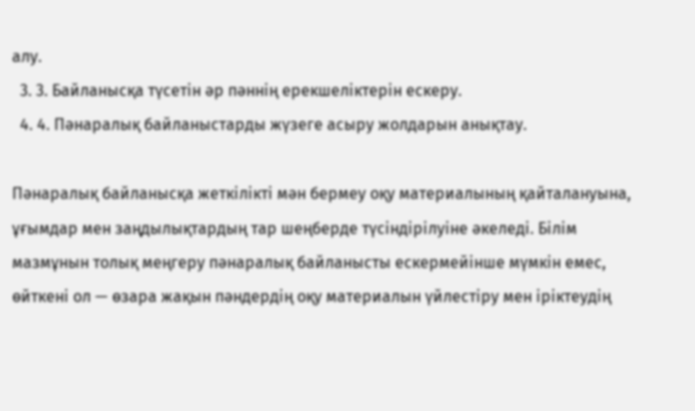алу.
  3. 3. Байланысқа түсетін әр пәннің ерекшеліктерін ескеру.
  4. 4. Пәнаралық байланыстарды жүзеге асыру жолдарын анықтау.

Пәнаралық байланысқа жеткілікті мән бермеу оқу материалының қайталануына, ұғымдар мен заңдылықтардың тар шеңберде түсіндірілуіне әкеледі. Білім мазмұнын толық меңгеру пәнаралық байланысты ескермейінше мүмкін емес, өйткені ол — өзара жақын пәндердің оқу материалын үйлестіру мен іріктеудің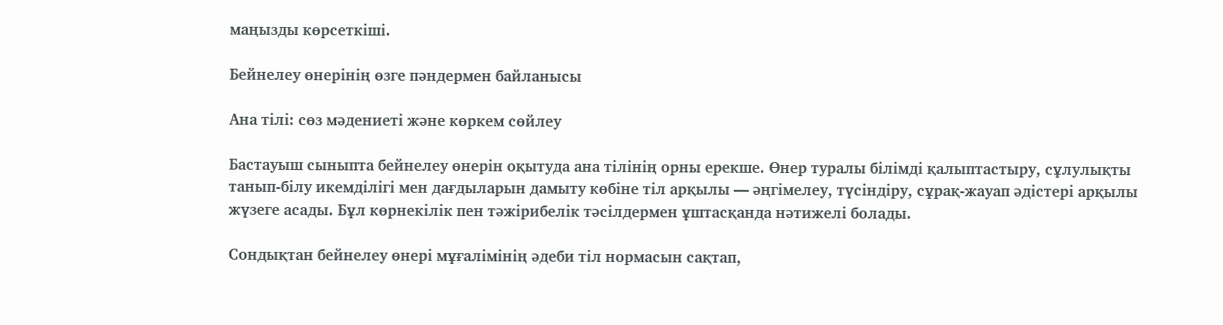маңызды көрсеткіші.

Бейнелеу өнерінің өзге пәндермен байланысы

Ана тілі: сөз мәдениеті және көркем сөйлеу

Бастауыш сыныпта бейнелеу өнерін оқытуда ана тілінің орны ерекше. Өнер туралы білімді қалыптастыру, сұлулықты танып-білу икемділігі мен дағдыларын дамыту көбіне тіл арқылы — әңгімелеу, түсіндіру, сұрақ-жауап әдістері арқылы жүзеге асады. Бұл көрнекілік пен тәжірибелік тәсілдермен ұштасқанда нәтижелі болады.

Сондықтан бейнелеу өнері мұғалімінің әдеби тіл нормасын сақтап,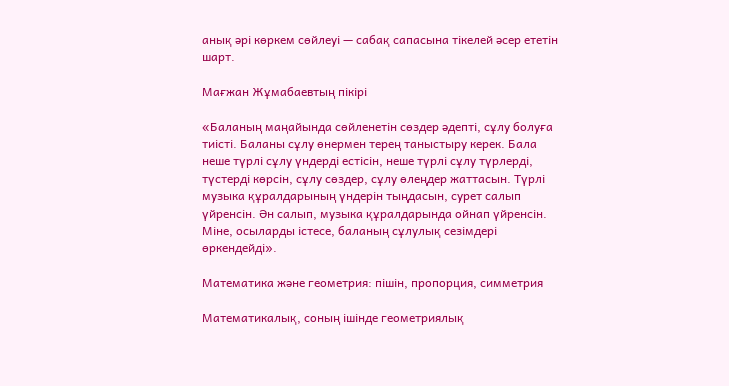анық әрі көркем сөйлеуі — сабақ сапасына тікелей әсер ететін шарт.

Мағжан Жұмабаевтың пікірі

«Баланың маңайында сөйленетін сөздер әдепті, сұлу болуға тиісті. Баланы сұлу өнермен терең таныстыру керек. Бала неше түрлі сұлу үндерді естісін, неше түрлі сұлу түрлерді, түстерді көрсін, сұлу сөздер, сұлу өлеңдер жаттасын. Түрлі музыка құралдарының үндерін тыңдасын, сурет салып үйренсін. Ән салып, музыка құралдарында ойнап үйренсін. Міне, осыларды істесе, баланың сұлулық сезімдері өркендейді».

Математика және геометрия: пішін, пропорция, симметрия

Математикалық, соның ішінде геометриялық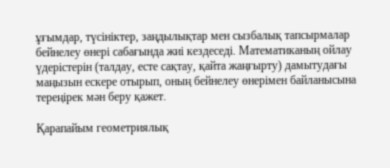ұғымдар, түсініктер, заңдылықтар мен сызбалық тапсырмалар бейнелеу өнері сабағында жиі кездеседі. Математиканың ойлау үдерістерін (талдау, есте сақтау, қайта жаңғырту) дамытудағы маңызын ескере отырып, оның бейнелеу өнерімен байланысына тереңірек мән беру қажет.

Қарапайым геометриялық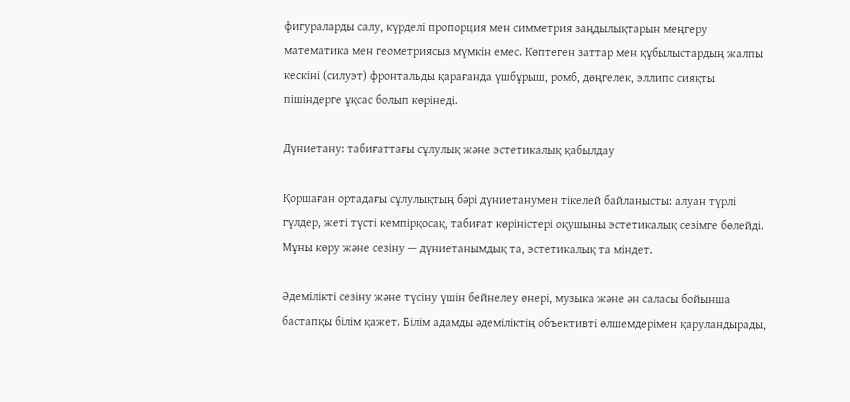фигураларды салу, күрделі пропорция мен симметрия заңдылықтарын меңгеру математика мен геометриясыз мүмкін емес. Көптеген заттар мен құбылыстардың жалпы кескіні (силуэт) фронтальды қарағанда үшбұрыш, ромб, дөңгелек, эллипс сияқты пішіндерге ұқсас болып көрінеді.

Дүниетану: табиғаттағы сұлулық және эстетикалық қабылдау

Қоршаған ортадағы сұлулықтың бәрі дүниетанумен тікелей байланысты: алуан түрлі гүлдер, жеті түсті кемпірқосақ, табиғат көріністері оқушыны эстетикалық сезімге бөлейді. Мұны көру және сезіну — дүниетанымдық та, эстетикалық та міндет.

Әдемілікті сезіну және түсіну үшін бейнелеу өнері, музыка және ән саласы бойынша бастапқы білім қажет. Білім адамды әдеміліктің объективті өлшемдерімен қаруландырады,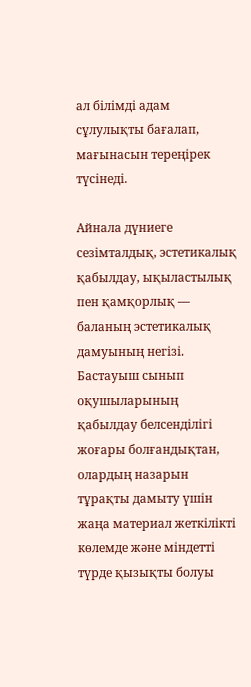ал білімді адам сұлулықты бағалап, мағынасын тереңірек түсінеді.

Айнала дүниеге сезімталдық, эстетикалық қабылдау, ықыластылық пен қамқорлық — баланың эстетикалық дамуының негізі. Бастауыш сынып оқушыларының қабылдау белсенділігі жоғары болғандықтан, олардың назарын тұрақты дамыту үшін жаңа материал жеткілікті көлемде және міндетті түрде қызықты болуы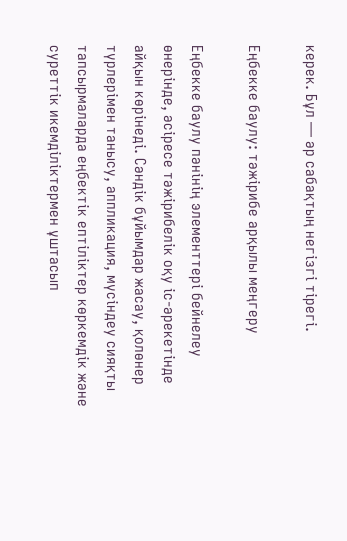керек. Бұл — әр сабақтың негізгі тірегі.

Еңбекке баулу: тәжірибе арқылы меңгеру

Еңбекке баулу пәнінің элементтері бейнелеу өнерінде, әсіресе тәжірибелік оқу іс-әрекетінде айқын көрінеді. Сәндік бұйымдар жасау, қолөнер түрлерімен танысу, аппликация, мүсіндеу сияқты тапсырмаларда еңбектік ептіліктер көркемдік және суреттік икемділіктермен ұштасып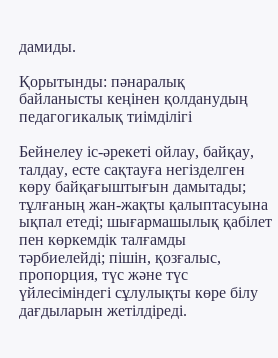дамиды.

Қорытынды: пәнаралық байланысты кеңінен қолданудың педагогикалық тиімділігі

Бейнелеу іс-әрекеті ойлау, байқау, талдау, есте сақтауға негізделген көру байқағыштығын дамытады; тұлғаның жан-жақты қалыптасуына ықпал етеді; шығармашылық қабілет пен көркемдік талғамды тәрбиелейді; пішін, қозғалыс, пропорция, түс және түс үйлесіміндегі сұлулықты көре білу дағдыларын жетілдіреді.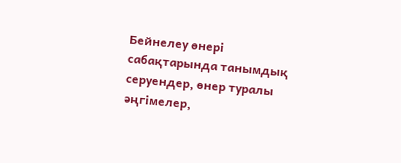Бейнелеу өнері сабақтарында танымдық серуендер, өнер туралы әңгімелер,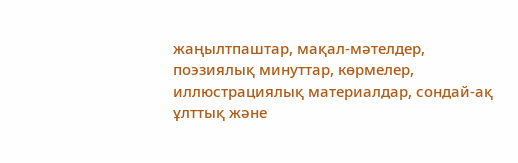жаңылтпаштар, мақал-мәтелдер, поэзиялық минуттар, көрмелер, иллюстрациялық материалдар, сондай-ақ ұлттық және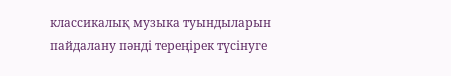классикалық музыка туындыларын пайдалану пәнді тереңірек түсінуге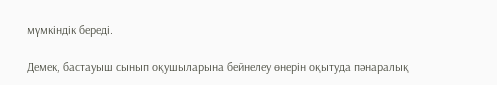мүмкіндік береді.

Демек, бастауыш сынып оқушыларына бейнелеу өнерін оқытуда пәнаралық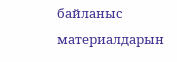байланыс материалдарын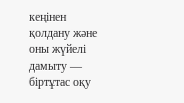кеңінен қолдану және оны жүйелі дамыту — біртұтас оқу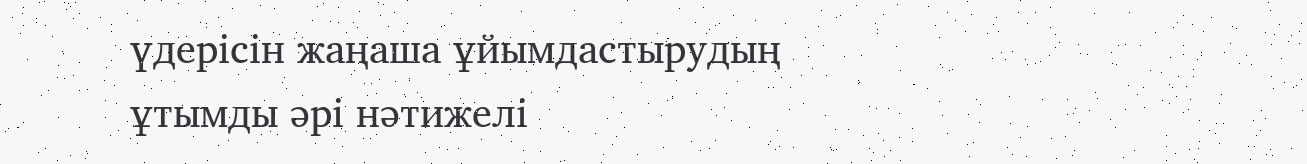үдерісін жаңаша ұйымдастырудың ұтымды әрі нәтижелі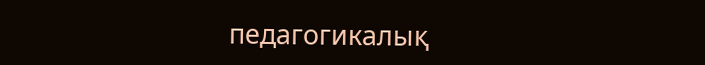педагогикалық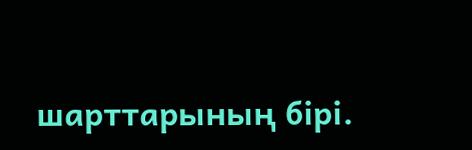шарттарының бірі.